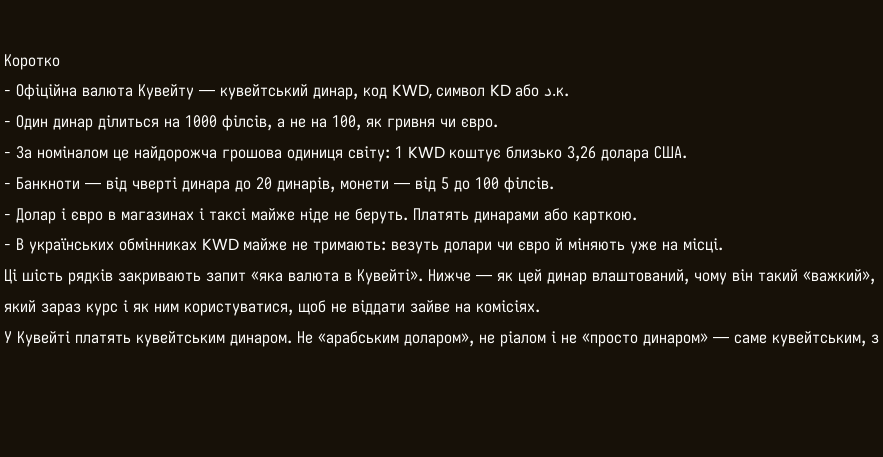Коротко
- Офіційна валюта Кувейту — кувейтський динар, код KWD, символ KD або د.к.
- Один динар ділиться на 1000 філсів, а не на 100, як гривня чи євро.
- За номіналом це найдорожча грошова одиниця світу: 1 KWD коштує близько 3,26 долара США.
- Банкноти — від чверті динара до 20 динарів, монети — від 5 до 100 філсів.
- Долар і євро в магазинах і таксі майже ніде не беруть. Платять динарами або карткою.
- В українських обмінниках KWD майже не тримають: везуть долари чи євро й міняють уже на місці.
Ці шість рядків закривають запит «яка валюта в Кувейті». Нижче — як цей динар влаштований, чому він такий «важкий», який зараз курс і як ним користуватися, щоб не віддати зайве на комісіях.
У Кувейті платять кувейтським динаром. Не «арабським доларом», не ріалом і не «просто динаром» — саме кувейтським, з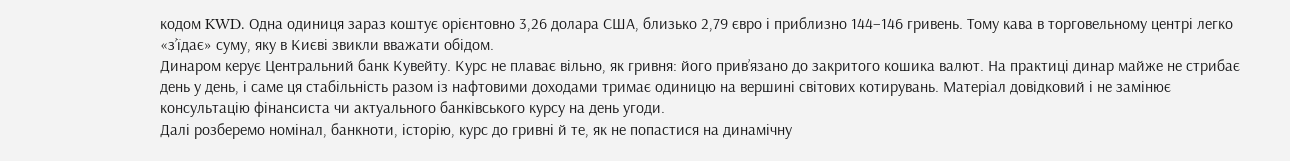кодом KWD. Одна одиниця зараз коштує орієнтовно 3,26 долара США, близько 2,79 євро і приблизно 144–146 гривень. Тому кава в торговельному центрі легко «з’їдає» суму, яку в Києві звикли вважати обідом.
Динаром керує Центральний банк Кувейту. Курс не плаває вільно, як гривня: його прив’язано до закритого кошика валют. На практиці динар майже не стрибає день у день, і саме ця стабільність разом із нафтовими доходами тримає одиницю на вершині світових котирувань. Матеріал довідковий і не замінює консультацію фінансиста чи актуального банківського курсу на день угоди.
Далі розберемо номінал, банкноти, історію, курс до гривні й те, як не попастися на динамічну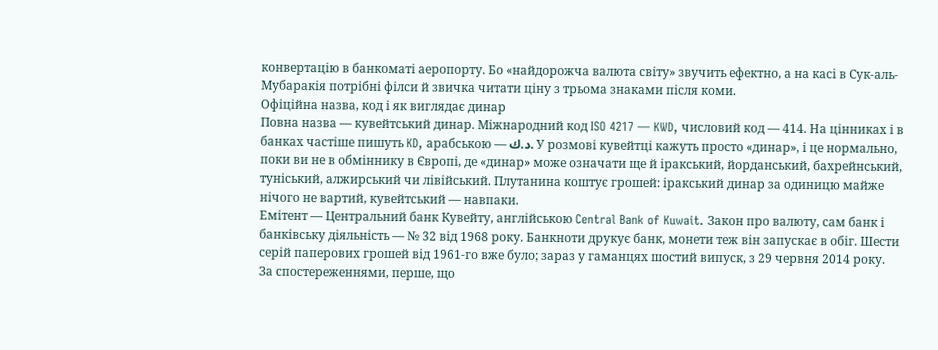конвертацію в банкоматі аеропорту. Бо «найдорожча валюта світу» звучить ефектно, а на касі в Сук-аль-Мубаракія потрібні філси й звичка читати ціну з трьома знаками після коми.
Офіційна назва, код і як виглядає динар
Повна назва — кувейтський динар. Міжнародний код ISO 4217 — KWD, числовий код — 414. На цінниках і в банках частіше пишуть KD, арабською — د.ك. У розмові кувейтці кажуть просто «динар», і це нормально, поки ви не в обміннику в Європі, де «динар» може означати ще й іракський, йорданський, бахрейнський, туніський, алжирський чи лівійський. Плутанина коштує грошей: іракський динар за одиницю майже нічого не вартий, кувейтський — навпаки.
Емітент — Центральний банк Кувейту, англійською Central Bank of Kuwait. Закон про валюту, сам банк і банківську діяльність — № 32 від 1968 року. Банкноти друкує банк, монети теж він запускає в обіг. Шести серій паперових грошей від 1961-го вже було; зараз у гаманцях шостий випуск, з 29 червня 2014 року.
За спостереженнями, перше, що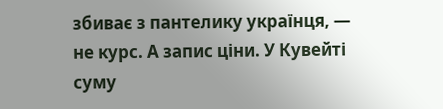збиває з пантелику українця, — не курс. А запис ціни. У Кувейті суму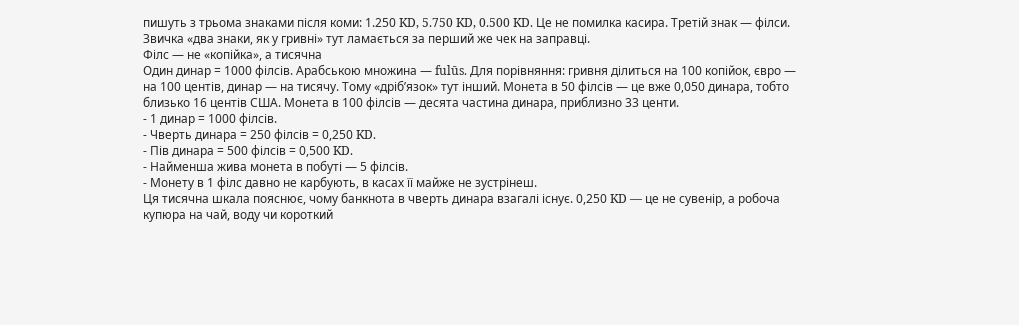пишуть з трьома знаками після коми: 1.250 KD, 5.750 KD, 0.500 KD. Це не помилка касира. Третій знак — філси. Звичка «два знаки, як у гривні» тут ламається за перший же чек на заправці.
Філс — не «копійка», а тисячна
Один динар = 1000 філсів. Арабською множина — fulūs. Для порівняння: гривня ділиться на 100 копійок, євро — на 100 центів, динар — на тисячу. Тому «дріб’язок» тут інший. Монета в 50 філсів — це вже 0,050 динара, тобто близько 16 центів США. Монета в 100 філсів — десята частина динара, приблизно 33 центи.
- 1 динар = 1000 філсів.
- Чверть динара = 250 філсів = 0,250 KD.
- Пів динара = 500 філсів = 0,500 KD.
- Найменша жива монета в побуті — 5 філсів.
- Монету в 1 філс давно не карбують, в касах її майже не зустрінеш.
Ця тисячна шкала пояснює, чому банкнота в чверть динара взагалі існує. 0,250 KD — це не сувенір, а робоча купюра на чай, воду чи короткий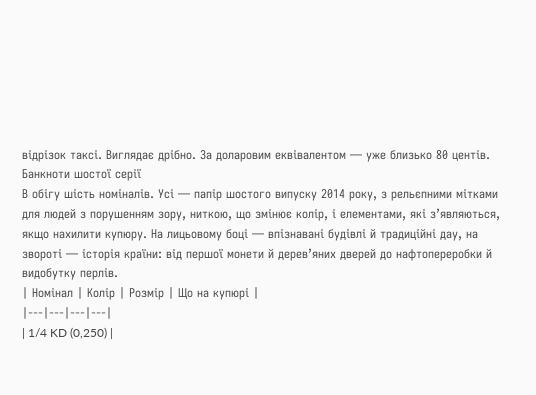відрізок таксі. Виглядає дрібно. За доларовим еквівалентом — уже близько 80 центів.
Банкноти шостої серії
В обігу шість номіналів. Усі — папір шостого випуску 2014 року, з рельєпними мітками для людей з порушенням зору, ниткою, що змінює колір, і елементами, які з’являються, якщо нахилити купюру. На лицьовому боці — впізнавані будівлі й традиційні дау, на звороті — історія країни: від першої монети й дерев’яних дверей до нафтопереробки й видобутку перлів.
| Номінал | Колір | Розмір | Що на купюрі |
|---|---|---|---|
| 1/4 KD (0,250) |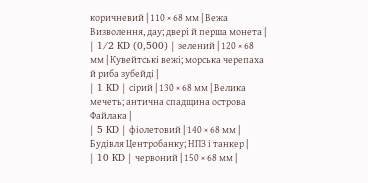коричневий | 110 × 68 мм | Вежа Визволення, дау; двері й перша монета |
| 1/2 KD (0,500) | зелений | 120 × 68 мм | Кувейтські вежі; морська черепаха й риба зубейді |
| 1 KD | сірий | 130 × 68 мм | Велика мечеть; антична спадщина острова Файлака |
| 5 KD | фіолетовий | 140 × 68 мм | Будівля Центробанку; НПЗ і танкер |
| 10 KD | червоний | 150 × 68 мм |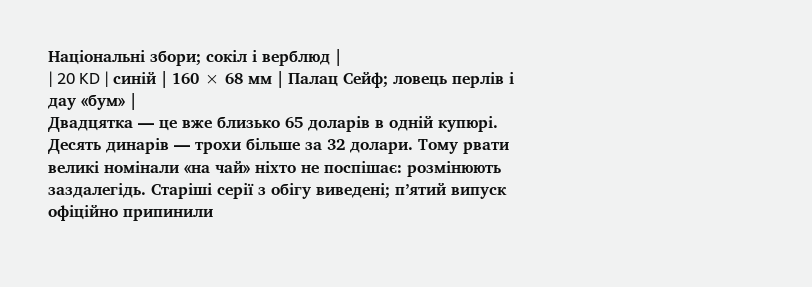Національні збори; сокіл і верблюд |
| 20 KD | синій | 160 × 68 мм | Палац Сейф; ловець перлів і дау «бум» |
Двадцятка — це вже близько 65 доларів в одній купюрі. Десять динарів — трохи більше за 32 долари. Тому рвати великі номінали «на чай» ніхто не поспішає: розмінюють заздалегідь. Старіші серії з обігу виведені; п’ятий випуск офіційно припинили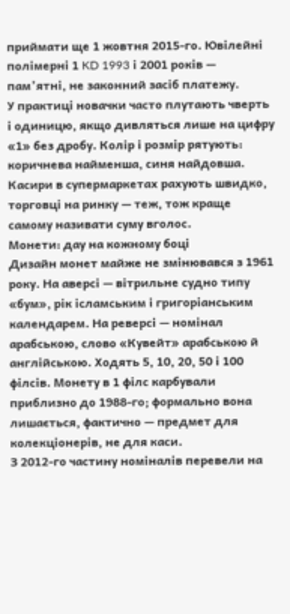приймати ще 1 жовтня 2015-го. Ювілейні полімерні 1 KD 1993 і 2001 років — пам’ятні, не законний засіб платежу.
У практиці новачки часто плутають чверть і одиницю, якщо дивляться лише на цифру «1» без дробу. Колір і розмір рятують: коричнева найменша, синя найдовша. Касири в супермаркетах рахують швидко, торговці на ринку — теж, тож краще самому називати суму вголос.
Монети: дау на кожному боці
Дизайн монет майже не змінювався з 1961 року. На аверсі — вітрильне судно типу «бум», рік ісламським і григоріанським календарем. На реверсі — номінал арабською, слово «Кувейт» арабською й англійською. Ходять 5, 10, 20, 50 і 100 філсів. Монету в 1 філс карбували приблизно до 1988-го; формально вона лишається, фактично — предмет для колекціонерів, не для каси.
З 2012-го частину номіналів перевели на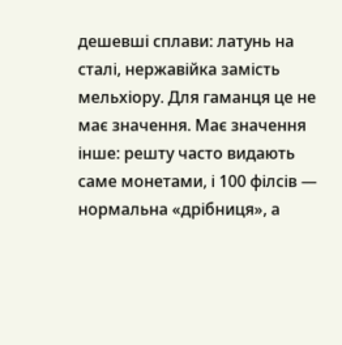дешевші сплави: латунь на сталі, нержавійка замість мельхіору. Для гаманця це не має значення. Має значення інше: решту часто видають саме монетами, і 100 філсів — нормальна «дрібниця», а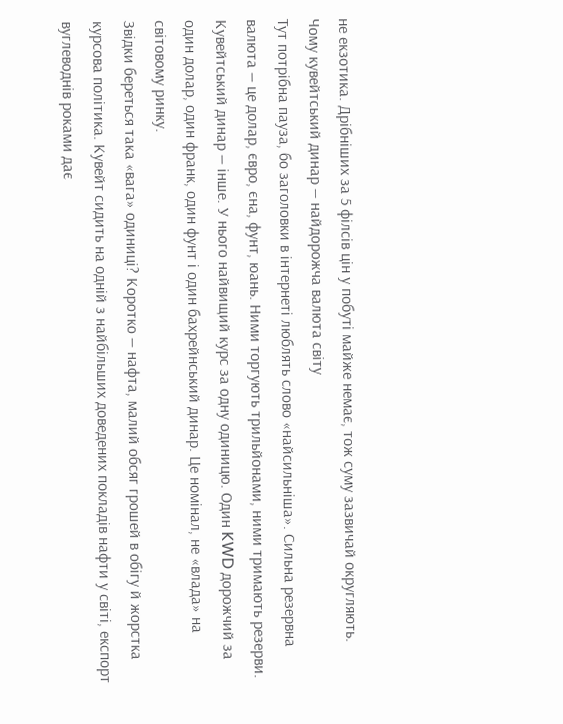не екзотика. Дрібніших за 5 філсів цін у побуті майже немає, тож суму зазвичай округляють.
Чому кувейтський динар — найдорожча валюта світу
Тут потрібна пауза, бо заголовки в інтернеті люблять слово «найсильніша». Сильна резервна валюта — це долар, євро, єна, фунт, юань. Ними торгують трильйонами, ними тримають резерви. Кувейтський динар — інше. У нього найвищий курс за одну одиницю. Один KWD дорожчий за один долар, один франк, один фунт і один бахрейнський динар. Це номінал, не «влада» на світовому ринку.
Звідки береться така «вага» одиниці? Коротко — нафта, малий обсяг грошей в обігу й жорстка курсова політика. Кувейт сидить на одній з найбільших доведених покладів нафти у світі, експорт вуглеводнів роками дає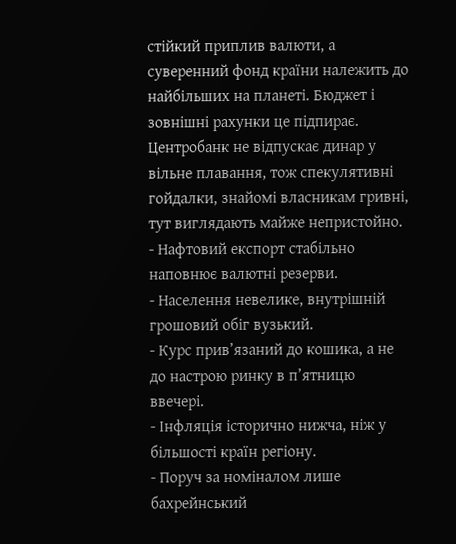стійкий приплив валюти, а суверенний фонд країни належить до найбільших на планеті. Бюджет і зовнішні рахунки це підпирає. Центробанк не відпускає динар у вільне плавання, тож спекулятивні гойдалки, знайомі власникам гривні, тут виглядають майже непристойно.
- Нафтовий експорт стабільно наповнює валютні резерви.
- Населення невелике, внутрішній грошовий обіг вузький.
- Курс прив’язаний до кошика, а не до настрою ринку в п’ятницю ввечері.
- Інфляція історично нижча, ніж у більшості країн регіону.
- Поруч за номіналом лише бахрейнський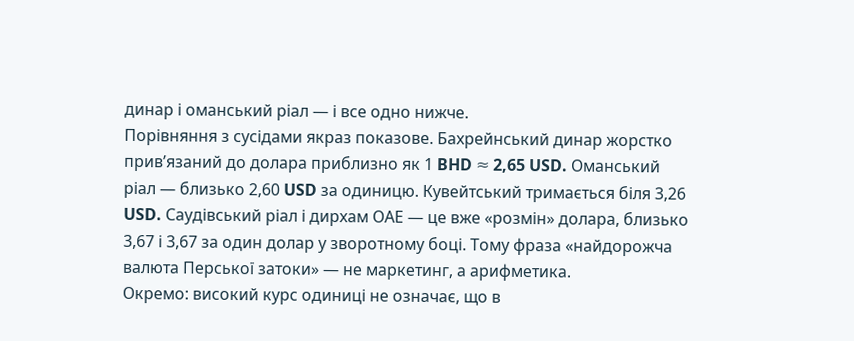динар і оманський ріал — і все одно нижче.
Порівняння з сусідами якраз показове. Бахрейнський динар жорстко прив’язаний до долара приблизно як 1 BHD ≈ 2,65 USD. Оманський ріал — близько 2,60 USD за одиницю. Кувейтський тримається біля 3,26 USD. Саудівський ріал і дирхам ОАЕ — це вже «розмін» долара, близько 3,67 і 3,67 за один долар у зворотному боці. Тому фраза «найдорожча валюта Перської затоки» — не маркетинг, а арифметика.
Окремо: високий курс одиниці не означає, що в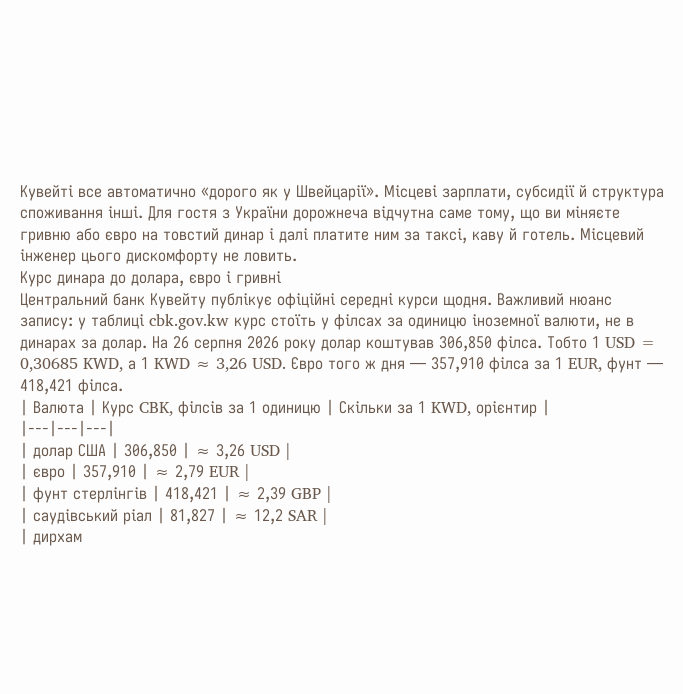Кувейті все автоматично «дорого як у Швейцарії». Місцеві зарплати, субсидії й структура споживання інші. Для гостя з України дорожнеча відчутна саме тому, що ви міняєте гривню або євро на товстий динар і далі платите ним за таксі, каву й готель. Місцевий інженер цього дискомфорту не ловить.
Курс динара до долара, євро і гривні
Центральний банк Кувейту публікує офіційні середні курси щодня. Важливий нюанс запису: у таблиці cbk.gov.kw курс стоїть у філсах за одиницю іноземної валюти, не в динарах за долар. На 26 серпня 2026 року долар коштував 306,850 філса. Тобто 1 USD = 0,30685 KWD, а 1 KWD ≈ 3,26 USD. Євро того ж дня — 357,910 філса за 1 EUR, фунт — 418,421 філса.
| Валюта | Курс CBK, філсів за 1 одиницю | Скільки за 1 KWD, орієнтир |
|---|---|---|
| долар США | 306,850 | ≈ 3,26 USD |
| євро | 357,910 | ≈ 2,79 EUR |
| фунт стерлінгів | 418,421 | ≈ 2,39 GBP |
| саудівський ріал | 81,827 | ≈ 12,2 SAR |
| дирхам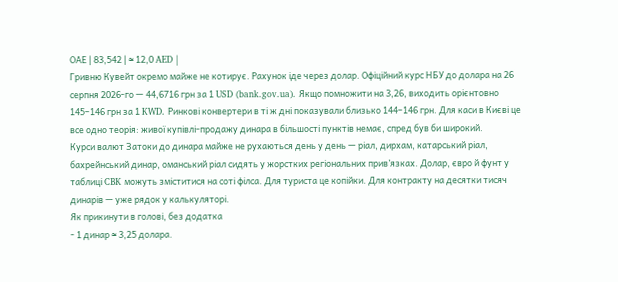ОАЕ | 83,542 | ≈ 12,0 AED |
Гривню Кувейт окремо майже не котирує. Рахунок іде через долар. Офіційний курс НБУ до долара на 26 серпня 2026-го — 44,6716 грн за 1 USD (bank.gov.ua). Якщо помножити на 3,26, виходить орієнтовно 145–146 грн за 1 KWD. Ринкові конвертери в ті ж дні показували близько 144–146 грн. Для каси в Києві це все одно теорія: живої купівлі-продажу динара в більшості пунктів немає, спред був би широкий.
Курси валют Затоки до динара майже не рухаються день у день — ріал, дирхам, катарський ріал, бахрейнський динар, оманський ріал сидять у жорстких регіональних прив’язках. Долар, євро й фунт у таблиці CBK можуть зміститися на соті філса. Для туриста це копійки. Для контракту на десятки тисяч динарів — уже рядок у калькуляторі.
Як прикинути в голові, без додатка
- 1 динар ≈ 3,25 долара.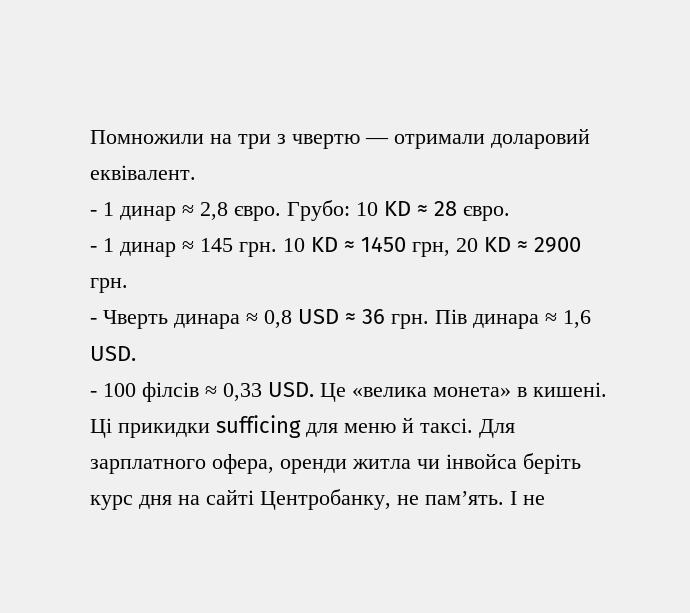Помножили на три з чвертю — отримали доларовий еквівалент.
- 1 динар ≈ 2,8 євро. Грубо: 10 KD ≈ 28 євро.
- 1 динар ≈ 145 грн. 10 KD ≈ 1450 грн, 20 KD ≈ 2900 грн.
- Чверть динара ≈ 0,8 USD ≈ 36 грн. Пів динара ≈ 1,6 USD.
- 100 філсів ≈ 0,33 USD. Це «велика монета» в кишені.
Ці прикидки sufficing для меню й таксі. Для зарплатного офера, оренди житла чи інвойса беріть курс дня на сайті Центробанку, не пам’ять. І не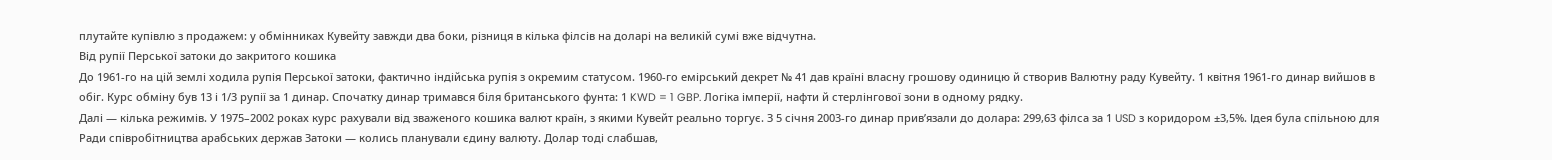плутайте купівлю з продажем: у обмінниках Кувейту завжди два боки, різниця в кілька філсів на доларі на великій сумі вже відчутна.
Від рупії Перської затоки до закритого кошика
До 1961-го на цій землі ходила рупія Перської затоки, фактично індійська рупія з окремим статусом. 1960-го емірський декрет № 41 дав країні власну грошову одиницю й створив Валютну раду Кувейту. 1 квітня 1961-го динар вийшов в обіг. Курс обміну був 13 і 1/3 рупії за 1 динар. Спочатку динар тримався біля британського фунта: 1 KWD = 1 GBP. Логіка імперії, нафти й стерлінгової зони в одному рядку.
Далі — кілька режимів. У 1975–2002 роках курс рахували від зваженого кошика валют країн, з якими Кувейт реально торгує. З 5 січня 2003-го динар прив’язали до долара: 299,63 філса за 1 USD з коридором ±3,5%. Ідея була спільною для Ради співробітництва арабських держав Затоки — колись планували єдину валюту. Долар тоді слабшав,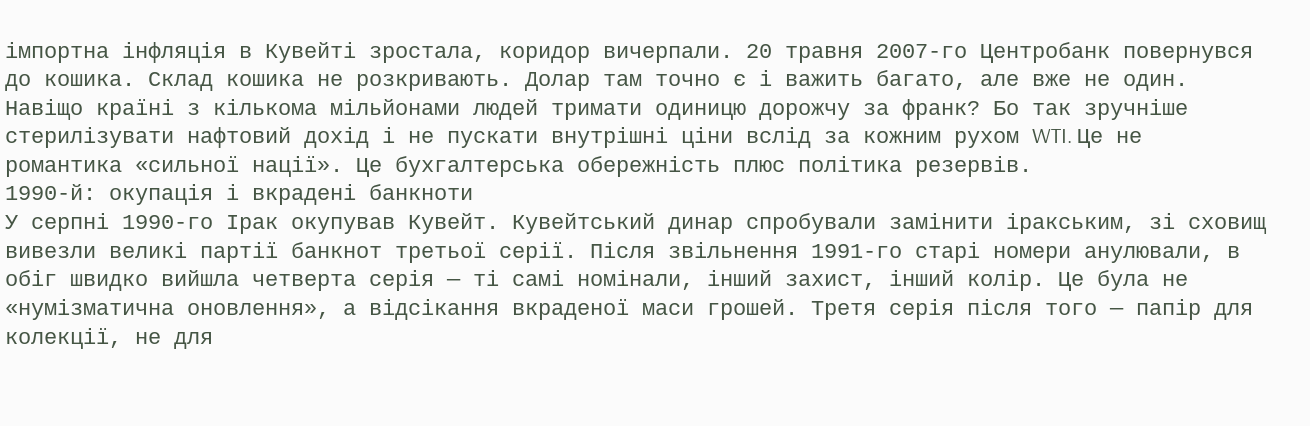імпортна інфляція в Кувейті зростала, коридор вичерпали. 20 травня 2007-го Центробанк повернувся до кошика. Склад кошика не розкривають. Долар там точно є і важить багато, але вже не один.
Навіщо країні з кількома мільйонами людей тримати одиницю дорожчу за франк? Бо так зручніше стерилізувати нафтовий дохід і не пускати внутрішні ціни вслід за кожним рухом WTI. Це не романтика «сильної нації». Це бухгалтерська обережність плюс політика резервів.
1990-й: окупація і вкрадені банкноти
У серпні 1990-го Ірак окупував Кувейт. Кувейтський динар спробували замінити іракським, зі сховищ вивезли великі партії банкнот третьої серії. Після звільнення 1991-го старі номери анулювали, в обіг швидко вийшла четверта серія — ті самі номінали, інший захист, інший колір. Це була не «нумізматична оновлення», а відсікання вкраденої маси грошей. Третя серія після того — папір для колекції, не для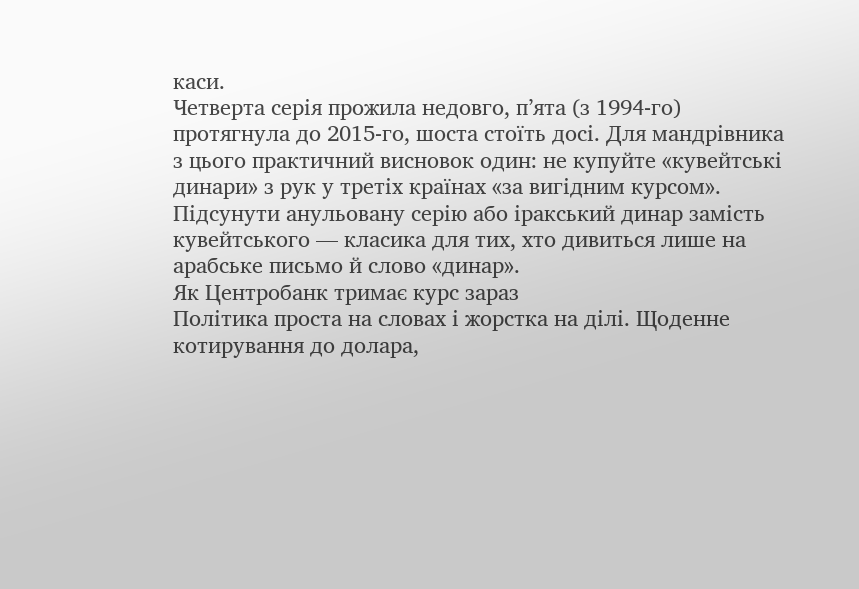каси.
Четверта серія прожила недовго, п’ята (з 1994-го) протягнула до 2015-го, шоста стоїть досі. Для мандрівника з цього практичний висновок один: не купуйте «кувейтські динари» з рук у третіх країнах «за вигідним курсом». Підсунути анульовану серію або іракський динар замість кувейтського — класика для тих, хто дивиться лише на арабське письмо й слово «динар».
Як Центробанк тримає курс зараз
Політика проста на словах і жорстка на ділі. Щоденне котирування до долара,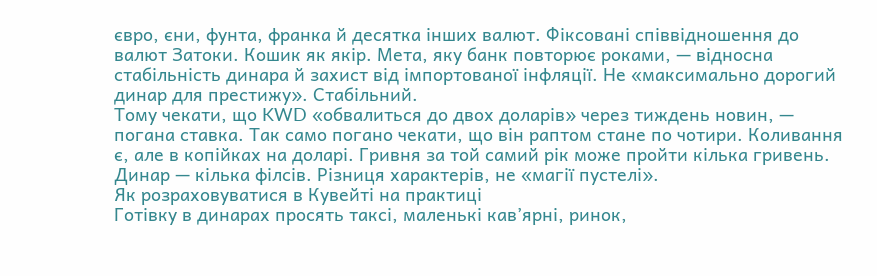євро, єни, фунта, франка й десятка інших валют. Фіксовані співвідношення до валют Затоки. Кошик як якір. Мета, яку банк повторює роками, — відносна стабільність динара й захист від імпортованої інфляції. Не «максимально дорогий динар для престижу». Стабільний.
Тому чекати, що KWD «обвалиться до двох доларів» через тиждень новин, — погана ставка. Так само погано чекати, що він раптом стане по чотири. Коливання є, але в копійках на доларі. Гривня за той самий рік може пройти кілька гривень. Динар — кілька філсів. Різниця характерів, не «магії пустелі».
Як розраховуватися в Кувейті на практиці
Готівку в динарах просять таксі, маленькі кав’ярні, ринок,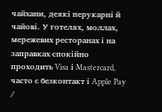чайхани, деякі перукарні й чайові. У готелях, моллах, мережевих ресторанах і на заправках спокійно проходить Visa і Mastercard, часто є безконтакт і Apple Pay /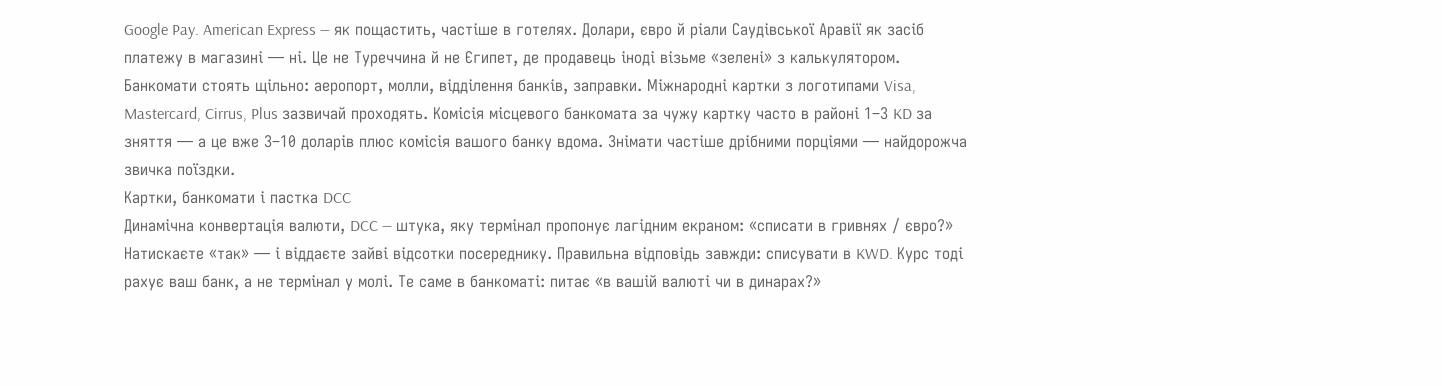Google Pay. American Express — як пощастить, частіше в готелях. Долари, євро й ріали Саудівської Аравії як засіб платежу в магазині — ні. Це не Туреччина й не Єгипет, де продавець іноді візьме «зелені» з калькулятором.
Банкомати стоять щільно: аеропорт, молли, відділення банків, заправки. Міжнародні картки з логотипами Visa, Mastercard, Cirrus, Plus зазвичай проходять. Комісія місцевого банкомата за чужу картку часто в районі 1–3 KD за зняття — а це вже 3–10 доларів плюс комісія вашого банку вдома. Знімати частіше дрібними порціями — найдорожча звичка поїздки.
Картки, банкомати і пастка DCC
Динамічна конвертація валюти, DCC — штука, яку термінал пропонує лагідним екраном: «списати в гривнях / євро?» Натискаєте «так» — і віддаєте зайві відсотки посереднику. Правильна відповідь завжди: списувати в KWD. Курс тоді рахує ваш банк, а не термінал у молі. Те саме в банкоматі: питає «в вашій валюті чи в динарах?»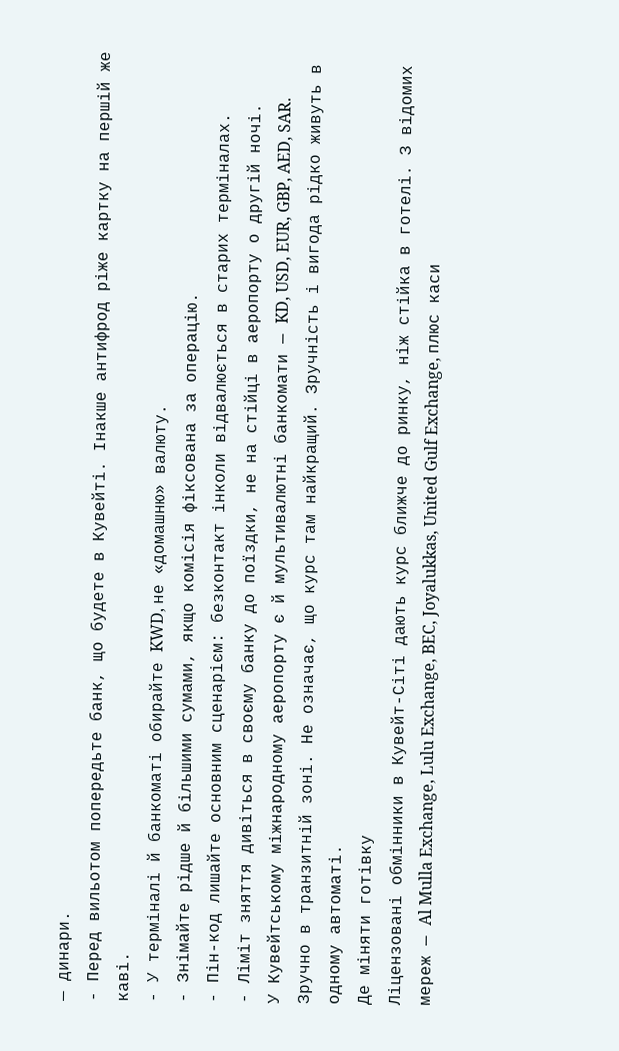— динари.
- Перед вильотом попередьте банк, що будете в Кувейті. Інакше антифрод ріже картку на першій же каві.
- У терміналі й банкоматі обирайте KWD, не «домашню» валюту.
- Знімайте рідше й більшими сумами, якщо комісія фіксована за операцію.
- Пін-код лишайте основним сценарієм: безконтакт інколи відвалюється в старих терміналах.
- Ліміт зняття дивіться в своєму банку до поїздки, не на стійці в аеропорту о другій ночі.
У Кувейтському міжнародному аеропорту є й мультивалютні банкомати — KD, USD, EUR, GBP, AED, SAR. Зручно в транзитній зоні. Не означає, що курс там найкращий. Зручність і вигода рідко живуть в одному автоматі.
Де міняти готівку
Ліцензовані обмінники в Кувейт-Сіті дають курс ближче до ринку, ніж стійка в готелі. З відомих мереж — Al Mulla Exchange, Lulu Exchange, BEC, Joyalukkas, United Gulf Exchange, плюс каси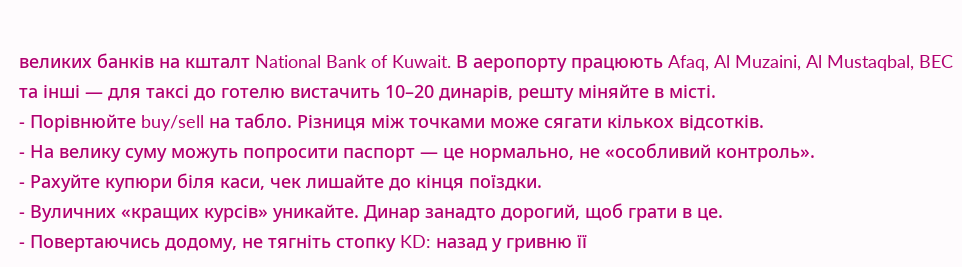великих банків на кшталт National Bank of Kuwait. В аеропорту працюють Afaq, Al Muzaini, Al Mustaqbal, BEC та інші — для таксі до готелю вистачить 10–20 динарів, решту міняйте в місті.
- Порівнюйте buy/sell на табло. Різниця між точками може сягати кількох відсотків.
- На велику суму можуть попросити паспорт — це нормально, не «особливий контроль».
- Рахуйте купюри біля каси, чек лишайте до кінця поїздки.
- Вуличних «кращих курсів» уникайте. Динар занадто дорогий, щоб грати в це.
- Повертаючись додому, не тягніть стопку KD: назад у гривню її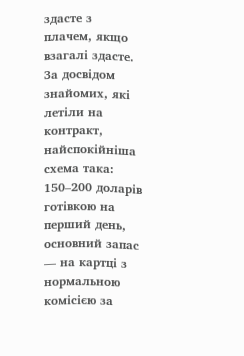здасте з плачем, якщо взагалі здасте.
За досвідом знайомих, які летіли на контракт, найспокійніша схема така: 150–200 доларів готівкою на перший день, основний запас — на картці з нормальною комісією за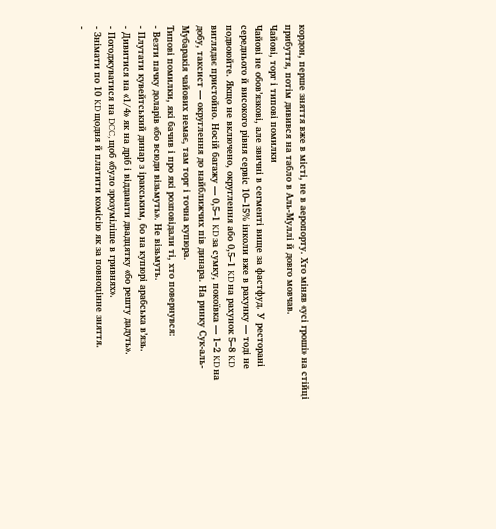кордон, перше зняття вже в місті, не в аеропорту. Хто міняв «усі гроші» на стійці прибуття, потім дивився на табло в Аль-Муллі й довго мовчав.
Чайові, торг і типові помилки
Чайові не обов’язкові, але звичні в сегменті вище за фастфуд. У ресторані середнього й високого рівня сервіс 10–15% інколи вже в рахунку — тоді не подвоюйте. Якщо не включено, округлення або 0,5–1 KD на рахунок 5–8 KD виглядає пристойно. Носій багажу — 0,5–1 KD за сумку, покоївка — 1–2 KD на добу, таксист — округлення до найближчих пів динара. На ринку Сук-аль-Мубаракія чайових немає, там торг і точна купюра.
Типові помилки, які бачив і про які розповідали ті, хто повернувся:
- Везти пачку доларів «бо всюди візьмуть». Не візьмуть.
- Плутати кувейтський динар з іракським, бо на купюрі арабська в’язь.
- Дивитися на «1/4» як на дріб і віддавати двадцятку «бо решту дадуть».
- Погоджуватися на DCC, щоб «було зрозуміліше в гривнях».
- Знімати по 10 KD щодня й платити комісію як за повноцінне зняття.
-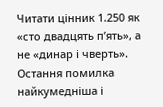Читати цінник 1.250 як «сто двадцять п’ять», а не «динар і чверть».
Остання помилка найкумедніша і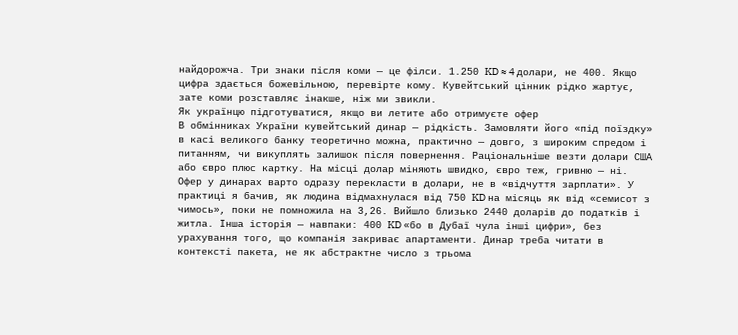найдорожча. Три знаки після коми — це філси. 1.250 KD ≈ 4 долари, не 400. Якщо цифра здається божевільною, перевірте кому. Кувейтський цінник рідко жартує, зате коми розставляє інакше, ніж ми звикли.
Як українцю підготуватися, якщо ви летите або отримуєте офер
В обмінниках України кувейтський динар — рідкість. Замовляти його «під поїздку» в касі великого банку теоретично можна, практично — довго, з широким спредом і питанням, чи викуплять залишок після повернення. Раціональніше везти долари США або євро плюс картку. На місці долар міняють швидко, євро теж, гривню — ні.
Офер у динарах варто одразу перекласти в долари, не в «відчуття зарплати». У практиці я бачив, як людина відмахнулася від 750 KD на місяць як від «семисот з чимось», поки не помножила на 3,26. Вийшло близько 2440 доларів до податків і житла. Інша історія — навпаки: 400 KD «бо в Дубаї чула інші цифри», без урахування того, що компанія закриває апартаменти. Динар треба читати в контексті пакета, не як абстрактне число з трьома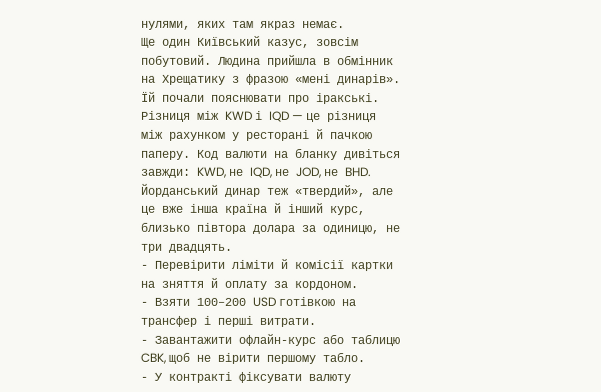нулями, яких там якраз немає.
Ще один Київський казус, зовсім побутовий. Людина прийшла в обмінник на Хрещатику з фразою «мені динарів». Їй почали пояснювати про іракські. Різниця між KWD і IQD — це різниця між рахунком у ресторані й пачкою паперу. Код валюти на бланку дивіться завжди: KWD, не IQD, не JOD, не BHD. Йорданський динар теж «твердий», але це вже інша країна й інший курс, близько півтора долара за одиницю, не три двадцять.
- Перевірити ліміти й комісії картки на зняття й оплату за кордоном.
- Взяти 100–200 USD готівкою на трансфер і перші витрати.
- Завантажити офлайн-курс або таблицю CBK, щоб не вірити першому табло.
- У контракті фіксувати валюту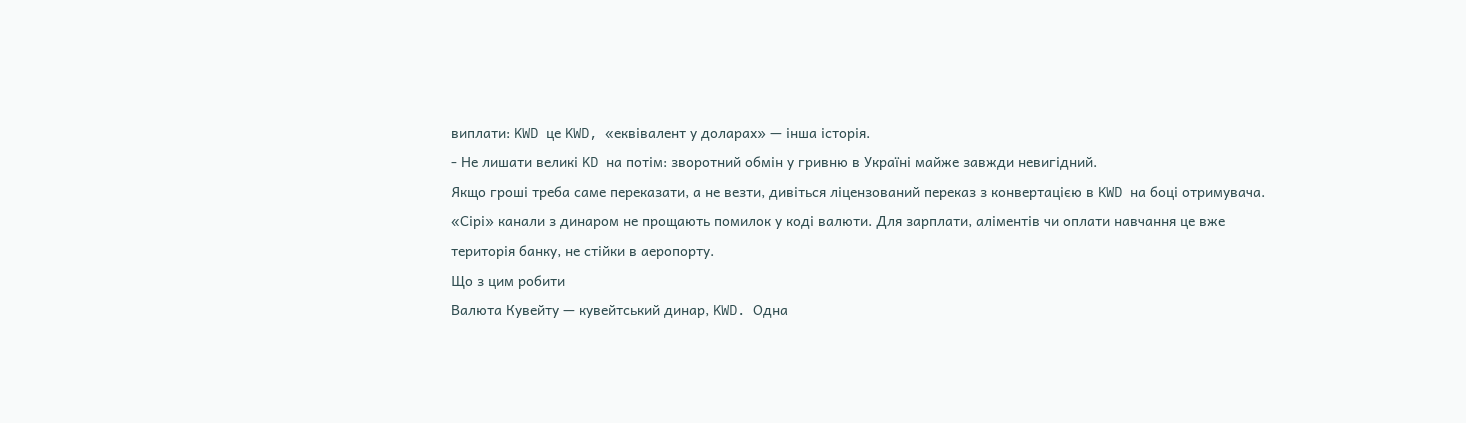виплати: KWD це KWD, «еквівалент у доларах» — інша історія.
- Не лишати великі KD на потім: зворотний обмін у гривню в Україні майже завжди невигідний.
Якщо гроші треба саме переказати, а не везти, дивіться ліцензований переказ з конвертацією в KWD на боці отримувача. «Сірі» канали з динаром не прощають помилок у коді валюти. Для зарплати, аліментів чи оплати навчання це вже територія банку, не стійки в аеропорту.
Що з цим робити
Валюта Кувейту — кувейтський динар, KWD. Одна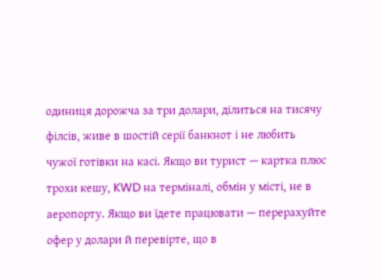одиниця дорожча за три долари, ділиться на тисячу філсів, живе в шостій серії банкнот і не любить чужої готівки на касі. Якщо ви турист — картка плюс трохи кешу, KWD на терміналі, обмін у місті, не в аеропорту. Якщо ви їдете працювати — перерахуйте офер у долари й перевірте, що в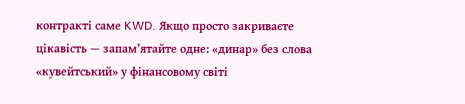контракті саме KWD. Якщо просто закриваєте цікавість — запам’ятайте одне: «динар» без слова «кувейтський» у фінансовому світі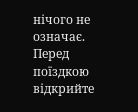нічого не означає.
Перед поїздкою відкрийте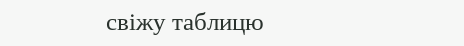свіжу таблицю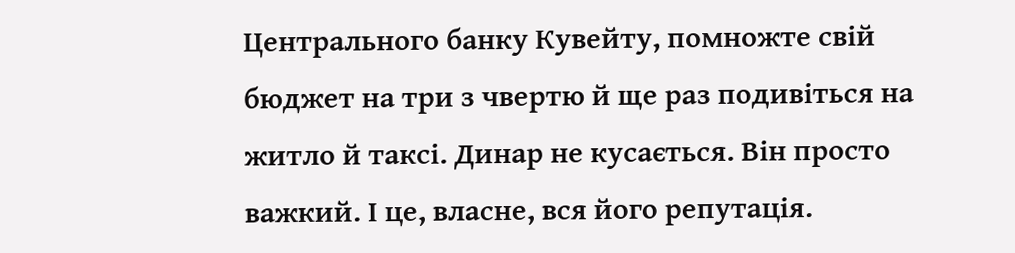Центрального банку Кувейту, помножте свій бюджет на три з чвертю й ще раз подивіться на житло й таксі. Динар не кусається. Він просто важкий. І це, власне, вся його репутація.